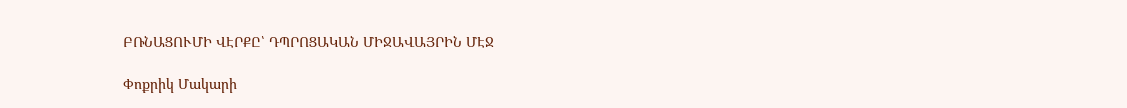ԲՌՆԱՑՈՒՄԻ ՎԷՐՔԸ՝ ԴՊՐՈՑԱԿԱՆ ՄԻՋԱՎԱՅՐԻՆ ՄԷՋ

Փոքրիկ Մակարի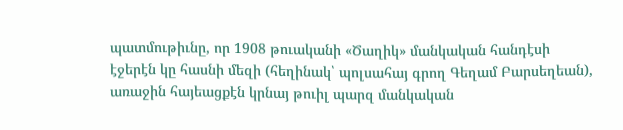պատմութիւնը, որ 1908 թուականի «Ծաղիկ» մանկական հանդէսի էջերէն կը հասնի մեզի (հեղինակ՝ պոլսահայ գրող Գեղամ Բարսեղեան), առաջին հայեացքէն կրնայ թուիլ պարզ մանկական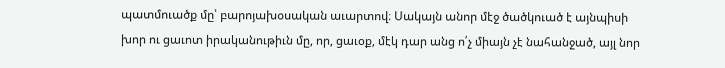պատմուածք մը՝ բարոյախօսական աւարտով։ Սակայն անոր մէջ ծածկուած է այնպիսի խոր ու ցաւոտ իրականութիւն մը, որ, ցաւօք, մէկ դար անց ո՛չ միայն չէ նահանջած, այլ նոր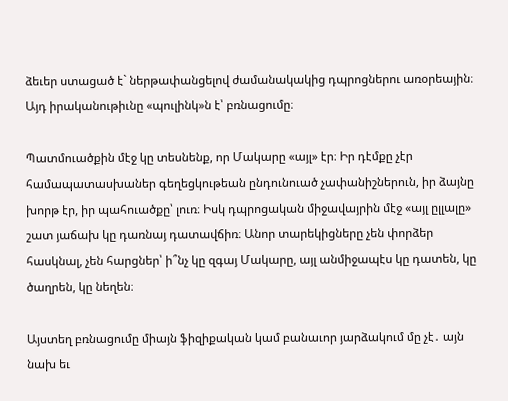ձեւեր ստացած է` ներթափանցելով ժամանակակից դպրոցներու առօրեային։ Այդ իրականութիւնը «պուլինկ»ն է՝ բռնացումը։

Պատմուածքին մէջ կը տեսնենք, որ Մակարը «այլ» էր։ Իր դէմքը չէր համապատասխաներ գեղեցկութեան ընդունուած չափանիշներուն, իր ձայնը խորթ էր, իր պահուածքը՝ լուռ։ Իսկ դպրոցական միջավայրին մէջ «այլ ըլլալը» շատ յաճախ կը դառնայ դատավճիռ։ Անոր տարեկիցները չեն փորձեր հասկնալ, չեն հարցներ՝ ի՞նչ կը զգայ Մակարը, այլ անմիջապէս կը դատեն, կը ծաղրեն, կը նեղեն։

Այստեղ բռնացումը միայն ֆիզիքական կամ բանաւոր յարձակում մը չէ․ այն նախ եւ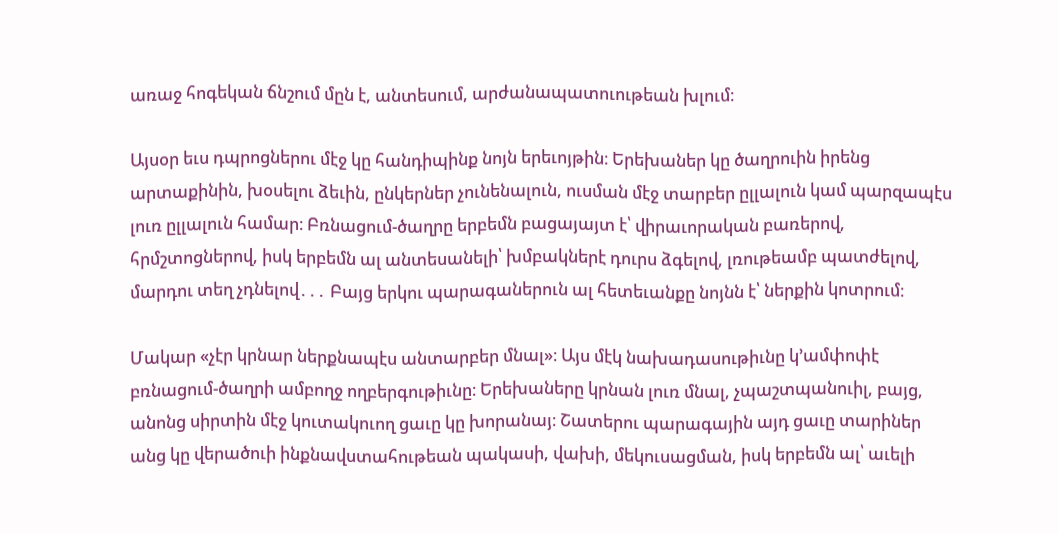առաջ հոգեկան ճնշում մըն է, անտեսում, արժանապատուութեան խլում։

Այսօր եւս դպրոցներու մէջ կը հանդիպինք նոյն երեւոյթին։ Երեխաներ կը ծաղրուին իրենց արտաքինին, խօսելու ձեւին, ընկերներ չունենալուն, ուսման մէջ տարբեր ըլլալուն կամ պարզապէս լուռ ըլլալուն համար։ Բռնացում-ծաղրը երբեմն բացայայտ է՝ վիրաւորական բառերով, հրմշտոցներով, իսկ երբեմն ալ անտեսանելի՝ խմբակներէ դուրս ձգելով, լռութեամբ պատժելով, մարդու տեղ չդնելով․․․ Բայց երկու պարագաներուն ալ հետեւանքը նոյնն է՝ ներքին կոտրում։

Մակար «չէր կրնար ներքնապէս անտարբեր մնալ»։ Այս մէկ նախադասութիւնը կ՚ամփոփէ բռնացում-ծաղրի ամբողջ ողբերգութիւնը։ Երեխաները կրնան լուռ մնալ, չպաշտպանուիլ, բայց, անոնց սիրտին մէջ կուտակուող ցաւը կը խորանայ։ Շատերու պարագային այդ ցաւը տարիներ անց կը վերածուի ինքնավստահութեան պակասի, վախի, մեկուսացման, իսկ երբեմն ալ՝ աւելի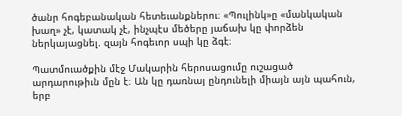ծանր հոգեբանական հետեւանքներու։ «Պուլինկ»ը «մանկական խաղ» չէ, կատակ չէ, ինչպէս մեծերը յաճախ կը փորձեն ներկայացնել. զայն հոգեւոր սպի կը ձգէ։

Պատմուածքին մէջ Մակարին հերոսացումը ուշացած արդարութիւն մըն է։ Ան կը դառնայ ընդունելի միայն այն պահուն, երբ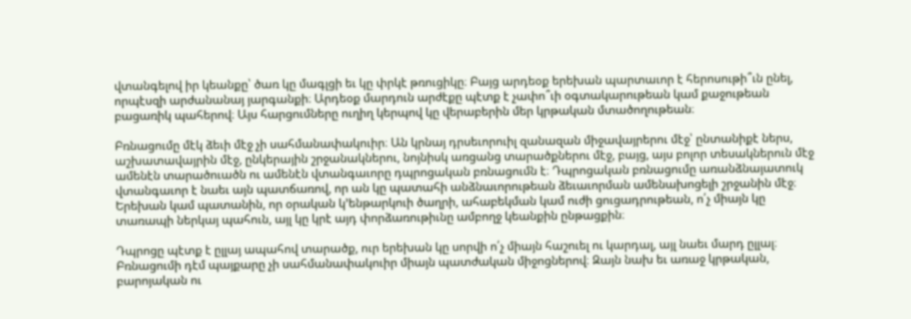վտանգելով իր կեանքը՝ ծառ կը մագլցի եւ կը փրկէ թռուցիկը։ Բայց արդեօք երեխան պարտաւոր է հերոսութի՞ւն ընել, որպէսզի արժանանայ յարգանքի։ Արդեօք մարդուն արժէքը պէտք է չափո՞ւի օգտակարութեան կամ քաջութեան բացառիկ պահերով։ Այս հարցումները ուղիղ կերպով կը վերաբերին մեր կրթական մտածողութեան։

Բռնացումը մէկ ձեւի մէջ չի սահմանափակուիր։ Ան կրնայ դրսեւորուիլ զանազան միջավայրերու մէջ՝ ընտանիքէ ներս, աշխատավայրին մէջ, ընկերային շրջանակներու, նոյնիսկ առցանց տարածքներու մէջ, բայց, այս բոլոր տեսակներուն մէջ ամենէն տարածուածն ու ամենէն վտանգաւորը դպրոցական բռնացումն է։ Դպրոցական բռնացումը առանձնայատուկ վտանգաւոր է նաեւ այն պատճառով, որ ան կը պատահի անձնաւորութեան ձեւաւորման ամենախոցելի շրջանին մէջ։ Երեխան կամ պատանին, որ օրական կ՚ենթարկուի ծաղրի, ահաբեկման կամ ուժի ցուցադրութեան, ո՛չ միայն կը տառապի ներկայ պահուն, այլ կը կրէ այդ փորձառութիւնը ամբողջ կեանքին ընթացքին։

Դպրոցը պէտք է ըլլայ ապահով տարածք, ուր երեխան կը սորվի ո՛չ միայն հաշուել ու կարդալ, այլ նաեւ մարդ ըլլալ։ Բռնացումի դէմ պայքարը չի սահմանափակուիր միայն պատժական միջոցներով։ Զայն նախ եւ առաջ կրթական, բարոյական ու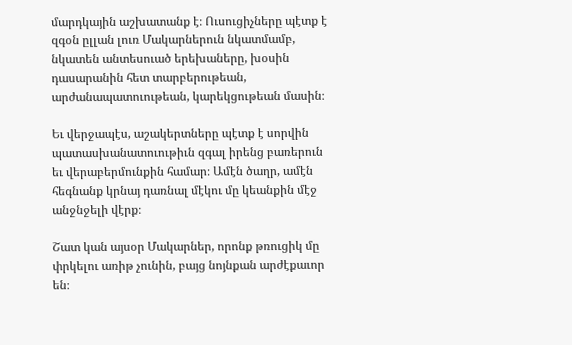մարդկային աշխատանք է։ Ուսուցիչները պէտք է զգօն ըլլան լուռ Մակարներուն նկատմամբ, նկատեն անտեսուած երեխաները, խօսին դասարանին հետ տարբերութեան, արժանապատուութեան, կարեկցութեան մասին։

Եւ վերջապէս, աշակերտները պէտք է սորվին պատասխանատուութիւն զգալ իրենց բառերուն եւ վերաբերմունքին համար։ Ամէն ծաղր, ամէն հեգնանք կրնայ դառնալ մէկու մը կեանքին մէջ անջնջելի վէրք։

Շատ կան այսօր Մակարներ, որոնք թռուցիկ մը փրկելու առիթ չունին, բայց նոյնքան արժէքաւոր են։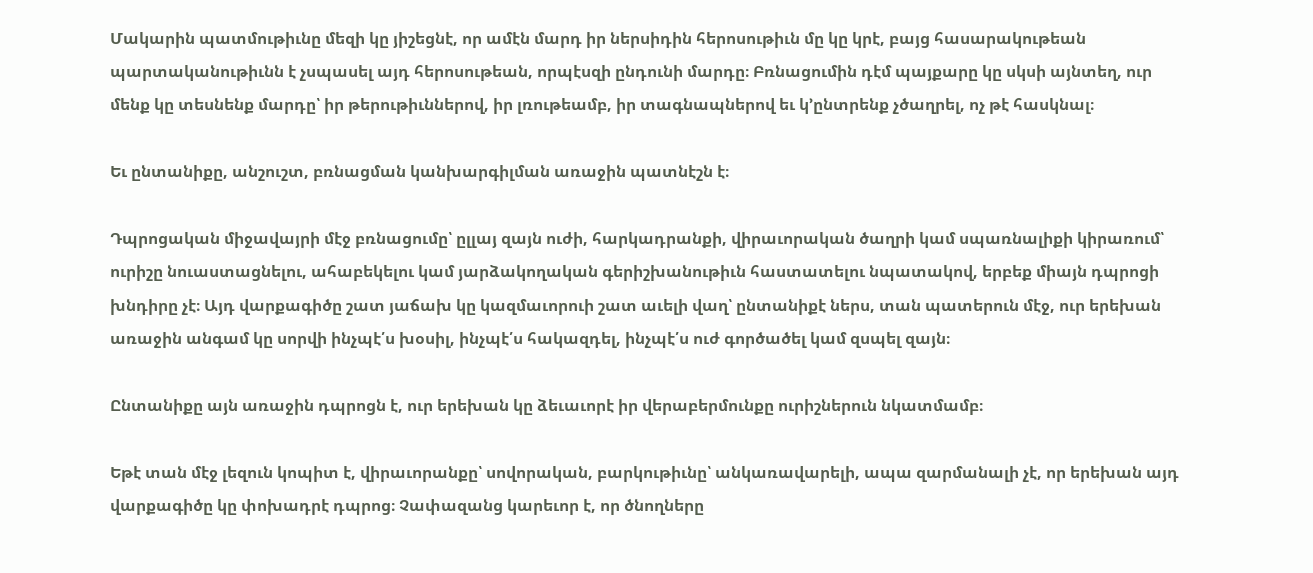Մակարին պատմութիւնը մեզի կը յիշեցնէ, որ ամէն մարդ իր ներսիդին հերոսութիւն մը կը կրէ, բայց հասարակութեան պարտականութիւնն է չսպասել այդ հերոսութեան, որպէսզի ընդունի մարդը։ Բռնացումին դէմ պայքարը կը սկսի այնտեղ, ուր մենք կը տեսնենք մարդը՝ իր թերութիւններով, իր լռութեամբ, իր տագնապներով եւ կ՚ընտրենք չծաղրել, ոչ թէ հասկնալ։

Եւ ընտանիքը, անշուշտ, բռնացման կանխարգիլման առաջին պատնէշն է։

Դպրոցական միջավայրի մէջ բռնացումը՝ ըլլայ զայն ուժի, հարկադրանքի, վիրաւորական ծաղրի կամ սպառնալիքի կիրառում՝ ուրիշը նուաստացնելու, ահաբեկելու կամ յարձակողական գերիշխանութիւն հաստատելու նպատակով, երբեք միայն դպրոցի խնդիրը չէ։ Այդ վարքագիծը շատ յաճախ կը կազմաւորուի շատ աւելի վաղ՝ ընտանիքէ ներս, տան պատերուն մէջ, ուր երեխան առաջին անգամ կը սորվի ինչպէ՛ս խօսիլ, ինչպէ՛ս հակազդել, ինչպէ՛ս ուժ գործածել կամ զսպել զայն։

Ընտանիքը այն առաջին դպրոցն է, ուր երեխան կը ձեւաւորէ իր վերաբերմունքը ուրիշներուն նկատմամբ։

Եթէ տան մէջ լեզուն կոպիտ է, վիրաւորանքը՝ սովորական, բարկութիւնը՝ անկառավարելի, ապա զարմանալի չէ, որ երեխան այդ վարքագիծը կը փոխադրէ դպրոց։ Չափազանց կարեւոր է, որ ծնողները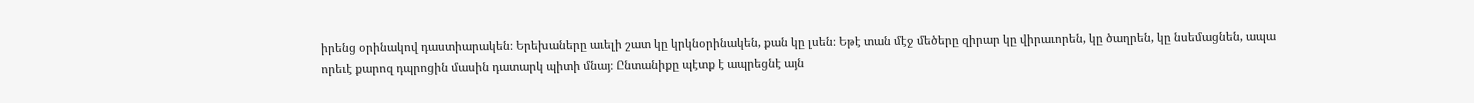իրենց օրինակով դաստիարակեն։ Երեխաները աւելի շատ կը կրկնօրինակեն, քան կը լսեն։ Եթէ տան մէջ մեծերը զիրար կը վիրաւորեն, կը ծաղրեն, կը նսեմացնեն, ապա որեւէ քարոզ դպրոցին մասին դատարկ պիտի մնայ։ Ընտանիքը պէտք է ապրեցնէ այն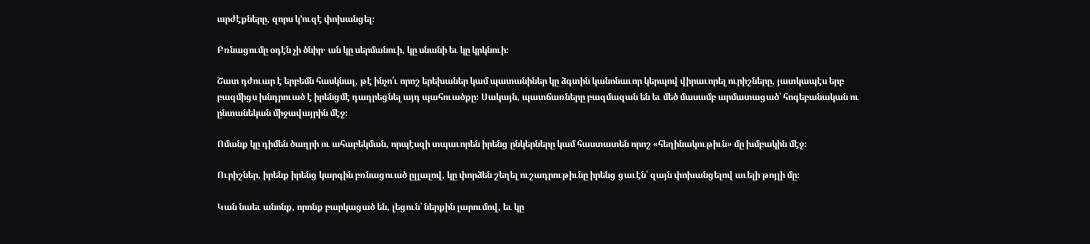արժէքները, զորս կ՚ուզէ փոխանցել։

Բռնացումը օդէն չի ծնիր․ ան կը սերմանուի, կը սնանի եւ կը կրկնուի։

Շատ դժուար է երբեմն հասկնալ, թէ ինչո՛ւ որոշ երեխաներ կամ պատանիներ կը ձգտին կանոնաւոր կերպով վիրաւորել ուրիշները, յատկապէս երբ բազմիցս խնդրուած է իրենցմէ դադրեցնել այդ պահուածքը։ Սակայն, պատճառները բազմազան են եւ մեծ մասամբ արմատացած՝ հոգեբանական ու ընտանեկան միջավայրին մէջ։

Ոմանք կը դիմեն ծաղրի ու ահաբեկման, որպէսզի տպաւորեն իրենց ընկերները կամ հաստատեն որոշ «հեղինակութիւն» մը խմբակին մէջ։

Ուրիշներ, իրենք իրենց կարգին բռնացուած ըլլալով, կը փորձեն շեղել ուշադրութիւնը իրենց ցաւէն՝ զայն փոխանցելով աւելի թոյլի մը։

Կան նաեւ անոնք, որոնք բարկացած են, լեցուն՝ ներքին լարումով, եւ կը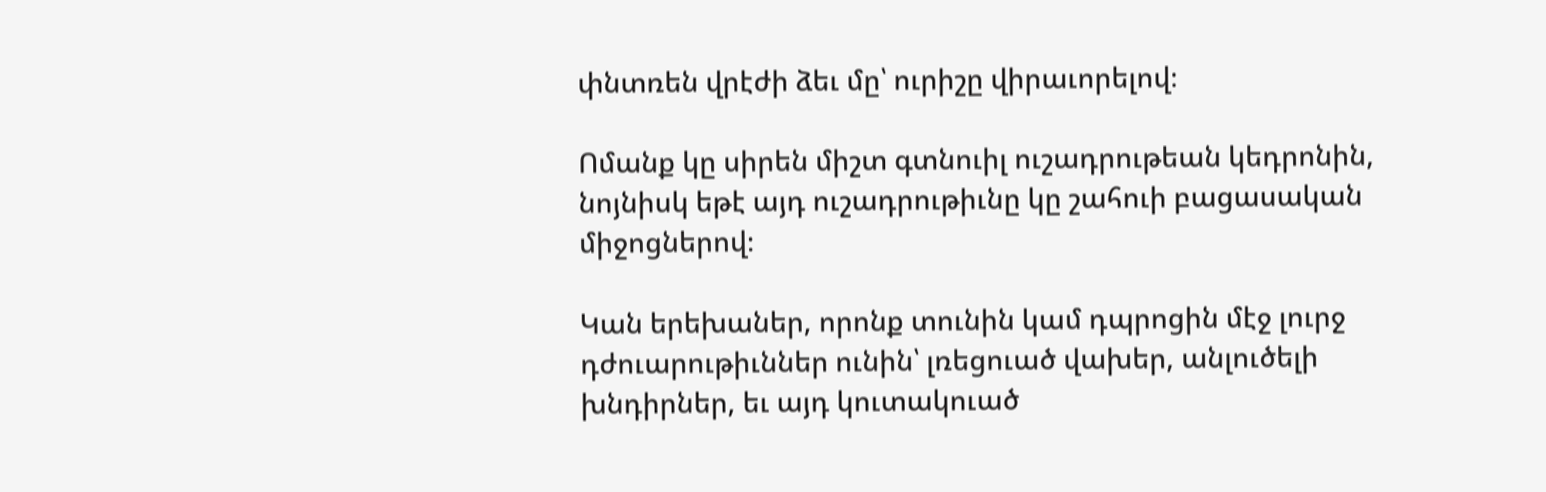փնտռեն վրէժի ձեւ մը՝ ուրիշը վիրաւորելով։

Ոմանք կը սիրեն միշտ գտնուիլ ուշադրութեան կեդրոնին, նոյնիսկ եթէ այդ ուշադրութիւնը կը շահուի բացասական միջոցներով։

Կան երեխաներ, որոնք տունին կամ դպրոցին մէջ լուրջ դժուարութիւններ ունին՝ լռեցուած վախեր, անլուծելի խնդիրներ, եւ այդ կուտակուած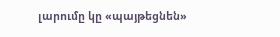լարումը կը «պայթեցնեն»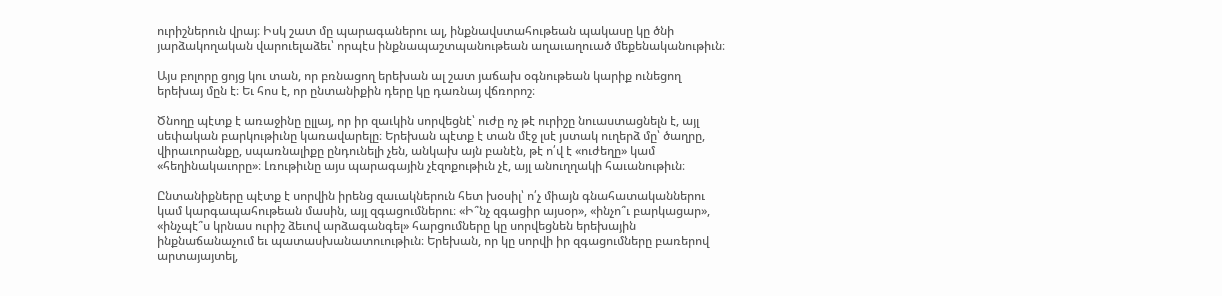ուրիշներուն վրայ։ Իսկ շատ մը պարագաներու ալ, ինքնավստահութեան պակասը կը ծնի յարձակողական վարուելաձեւ՝ որպէս ինքնապաշտպանութեան աղաւաղուած մեքենականութիւն։

Այս բոլորը ցոյց կու տան, որ բռնացող երեխան ալ շատ յաճախ օգնութեան կարիք ունեցող երեխայ մըն է։ Եւ հոս է, որ ընտանիքին դերը կը դառնայ վճռորոշ։

Ծնողը պէտք է առաջինը ըլլայ, որ իր զաւկին սորվեցնէ՝ ուժը ոչ թէ ուրիշը նուաստացնելն է, այլ սեփական բարկութիւնը կառավարելը։ Երեխան պէտք է տան մէջ լսէ յստակ ուղերձ մը՝ ծաղրը, վիրաւորանքը, սպառնալիքը ընդունելի չեն, անկախ այն բանէն, թէ ո՛վ է «ուժեղը» կամ «հեղինակաւորը»։ Լռութիւնը այս պարագային չէզոքութիւն չէ, այլ անուղղակի հաւանութիւն։

Ընտանիքները պէտք է սորվին իրենց զաւակներուն հետ խօսիլ՝ ո՛չ միայն գնահատականներու կամ կարգապահութեան մասին, այլ զգացումներու։ «Ի՞նչ զգացիր այսօր», «ինչո՞ւ բարկացար», «ինչպէ՞ս կրնաս ուրիշ ձեւով արձագանգել» հարցումները կը սորվեցնեն երեխային ինքնաճանաչում եւ պատասխանատուութիւն։ Երեխան, որ կը սորվի իր զգացումները բառերով արտայայտել,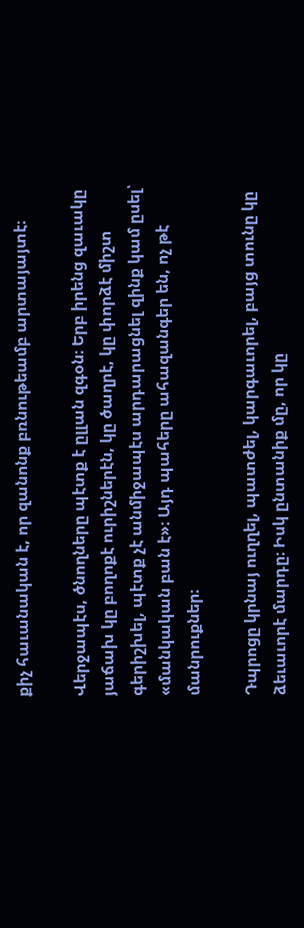քիչ հաւանական է, որ զանոնք բռնութեամբ արտայայտէ։

Վերջապէս, ծնողները պէտք է ըլլան զգօն։ Երբ իրենց զաւակը յաճախ կը բողոքէ ուրիշներէն, կը ծաղրէ, կը փորձէ միշտ գերիշխել, պէտք չէ անմիջապէս արդարացնել զինք կամ ըսել՝ «մանկական բան է»։ Այդ պահերը ահազանգեր են, ոչ թէ մանրուքներ։

Դպրոցը կրնայ ուղղել, պատժել, կարգաւորել, բայց տունը կը ձեւաւորէ մարդը։ Իսկ ընտանիք մը, որ կը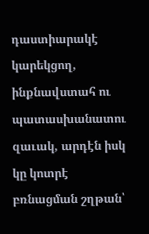դաստիարակէ կարեկցող, ինքնավստահ ու պատասխանատու զաւակ, արդէն իսկ կը կոտրէ բռնացման շղթան՝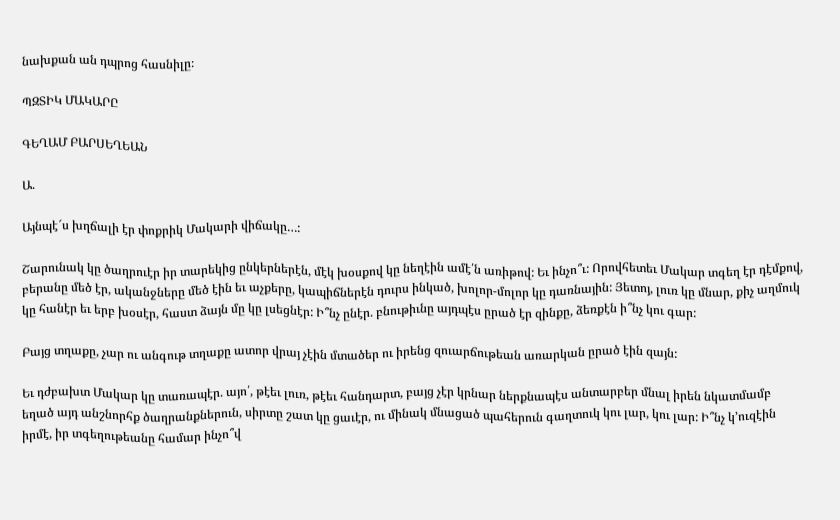նախքան ան դպրոց հասնիլը։

ՊԶՏԻԿ ՄԱԿԱՐԸ

ԳԵՂԱՄ ԲԱՐՍԵՂԵԱՆ

Ա.

Այնպէ՜ս խղճալի էր փոքրիկ Մակարի վիճակը…:

Շարունակ կը ծաղրուէր իր տարեկից ընկերներէն, մէկ խօսքով կը նեղէին ամէ՛ն առիթով: Եւ ինչո՞ւ: Որովհետեւ Մակար տգեղ էր դէմքով, բերանը մեծ էր, ականջները մեծ էին եւ աչքերը, կապիճներէն դուրս ինկած, խոլոր-մոլոր կը դառնային: Յետոյ, լուռ կը մնար, քիչ աղմուկ կը հանէր եւ երբ խօսէր, հաստ ձայն մը կը լսեցնէր: Ի՞նչ ընէր. բնութիւնը այդպէս ըրած էր զինքը, ձեռքէն ի՞նչ կու գար:

Բայց տղաքը, չար ու անգութ տղաքը ատոր վրայ չէին մտածեր ու իրենց զուարճութեան առարկան ըրած էին զայն:

Եւ դժբախտ Մակար կը տառապէր. այո՛, թէեւ լուռ, թէեւ հանդարտ, բայց չէր կրնար ներքնապէս անտարբեր մնալ իրեն նկատմամբ եղած այդ անշնորհք ծաղրանքներուն, սիրտը շատ կը ցաւէր, ու մինակ մնացած պահերուն գաղտուկ կու լար, կու լար: Ի՞նչ կ՚ուզէին իրմէ, իր տգեղութեանը համար ինչո՞վ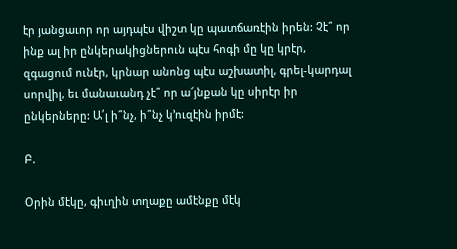էր յանցաւոր որ այդպէս վիշտ կը պատճառէին իրեն: Չէ՞ որ ինք ալ իր ընկերակիցներուն պէս հոգի մը կը կրէր, զգացում ունէր, կրնար անոնց պէս աշխատիլ, գրել-կարդալ սորվիլ, եւ մանաւանդ չէ՞ որ ա՜յնքան կը սիրէր իր ընկերները: Ա՛լ ի՞նչ, ի՞նչ կ՚ուզէին իրմէ:

Բ.

Օրին մէկը, գիւղին տղաքը ամէնքը մէկ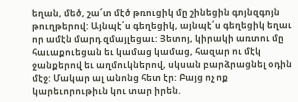եղան, մեծ, շա՜տ մէծ թռուցիկ մը շինեցին գոյնզգոյն թուղթերով: Այնպէ՛ս գեղեցիկ, այնպէ՛ս գեղեցիկ եղաւ որ ամէն մարդ զմայլեցաւ: Յետոյ, կիրակի առտու մը հաւաքուեցան եւ կամաց կամաց, հազար ու մէկ ջանքերով եւ աղմուկներով, սկսան բարձրացնել օդին մէջ: Մակար ալ անոնց հետ էր: Բայց ոչ ոք կարեւորութիւն կու տար իրեն.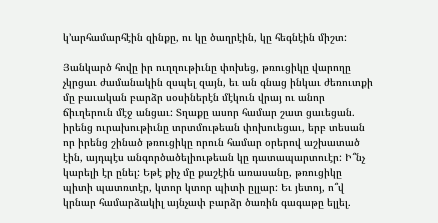կ՚արհամարհէին զինքը, ու կը ծաղրէին, կը հեգնէին միշտ:

Յանկարծ հովը իր ուղղութիւնը փոխեց, թռուցիկը վարողը չկրցաւ ժամանակին զսպել զայն, եւ ան գնաց ինկաւ ժեռուտքի մը բաւական բարձր սօսիներէն մէկուն վրայ ու անոր ճիւղերուն մէջ անցաւ: Տղաքը ասոր համար շատ ցաւեցան. իրենց ուրախութիւնը տրտմութեան փոխուեցաւ, երբ տեսան որ իրենց շինած թռուցիկը որուն համար օրերով աշխատած էին, այդպէս անգործածելիութեան կը դատապարտուէր: Ի՞նչ կարելի էր ընել: Եթէ քիչ մը քաշէին առասանը, թռուցիկը պիտի պատռտէր, կտոր կտոր պիտի ըլլար: Եւ յետոյ, ո՞վ կրնար համարձակիլ այնչափ բարձր ծառին գագաթը ելլել.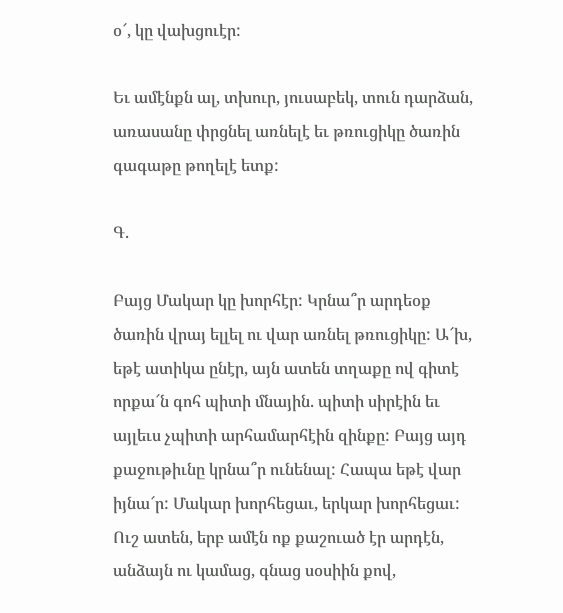օ՜, կը վախցուէր:

Եւ ամէնքն ալ, տխուր, յուսաբեկ, տուն դարձան, առասանը փրցնել առնելէ եւ թռուցիկը ծառին գագաթը թողելէ ետք:

Գ.

Բայց Մակար կը խորհէր: Կրնա՞ր արդեօք ծառին վրայ ելլել ու վար առնել թռուցիկը: Ա՜խ, եթէ ատիկա ընէր, այն ատեն տղաքը ով գիտէ որքա՜ն գոհ պիտի մնային. պիտի սիրէին եւ այլեւս չպիտի արհամարհէին զինքը: Բայց այդ քաջութիւնը կրնա՞ր ունենալ: Հապա եթէ վար իյնա՜ր: Մակար խորհեցաւ, երկար խորհեցաւ: Ուշ ատեն, երբ ամէն ոք քաշուած էր արդէն, անձայն ու կամաց, գնաց սօսիին քով,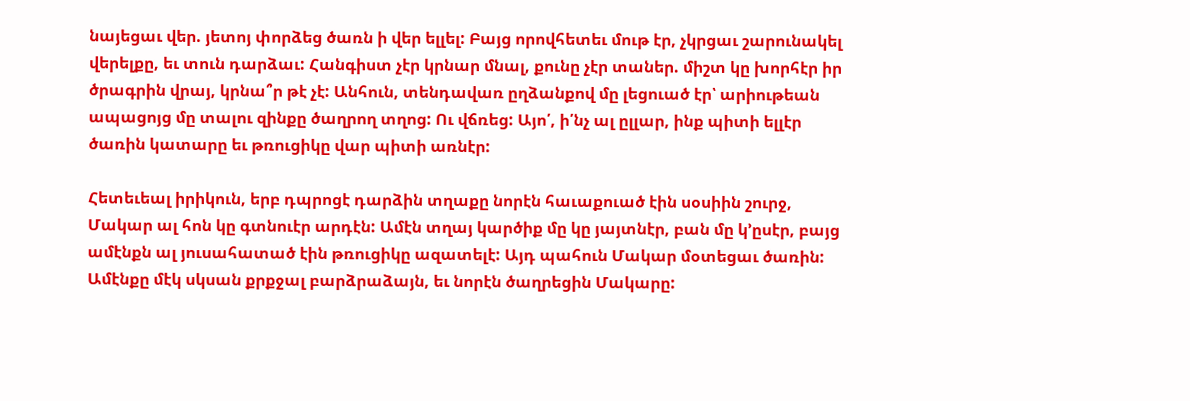նայեցաւ վեր. յետոյ փորձեց ծառն ի վեր ելլել: Բայց որովհետեւ մութ էր, չկրցաւ շարունակել վերելքը, եւ տուն դարձաւ: Հանգիստ չէր կրնար մնալ, քունը չէր տաներ. միշտ կը խորհէր իր ծրագրին վրայ, կրնա՞ր թէ չէ: Անհուն, տենդավառ ըղձանքով մը լեցուած էր՝ արիութեան ապացոյց մը տալու զինքը ծաղրող տղոց: Ու վճռեց: Այո՛, ի՛նչ ալ ըլլար, ինք պիտի ելլէր ծառին կատարը եւ թռուցիկը վար պիտի առնէր:

Հետեւեալ իրիկուն, երբ դպրոցէ դարձին տղաքը նորէն հաւաքուած էին սօսիին շուրջ, Մակար ալ հոն կը գտնուէր արդէն: Ամէն տղայ կարծիք մը կը յայտնէր, բան մը կ՚ըսէր, բայց ամէնքն ալ յուսահատած էին թռուցիկը ազատելէ: Այդ պահուն Մակար մօտեցաւ ծառին: Ամէնքը մէկ սկսան քրքջալ բարձրաձայն, եւ նորէն ծաղրեցին Մակարը: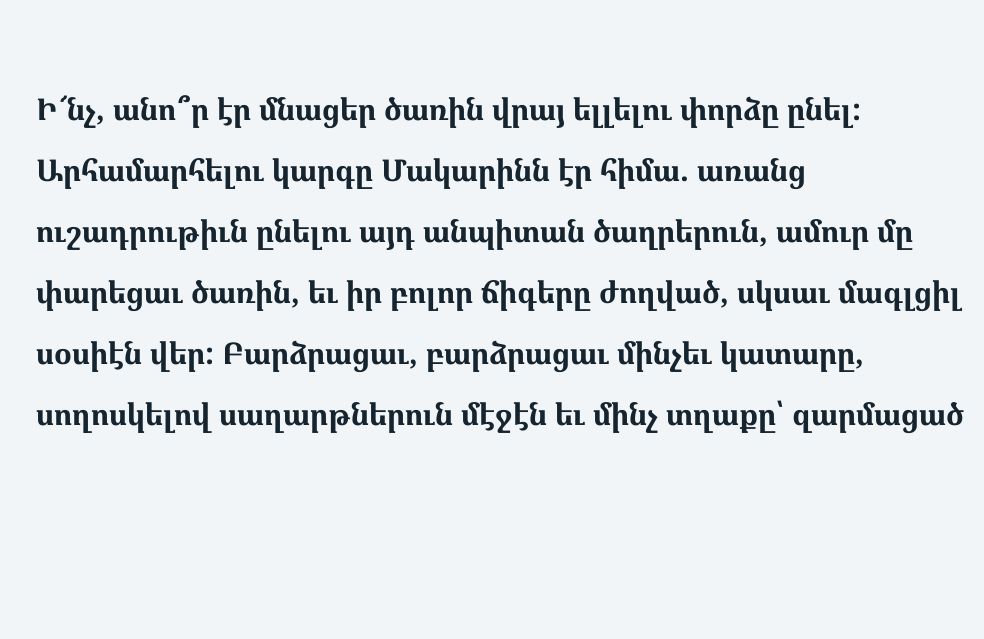Ի՜նչ, անո՞ր էր մնացեր ծառին վրայ ելլելու փորձը ընել: Արհամարհելու կարգը Մակարինն էր հիմա. առանց ուշադրութիւն ընելու այդ անպիտան ծաղրերուն, ամուր մը փարեցաւ ծառին, եւ իր բոլոր ճիգերը ժողված, սկսաւ մագլցիլ սօսիէն վեր: Բարձրացաւ, բարձրացաւ մինչեւ կատարը, սողոսկելով սաղարթներուն մէջէն եւ մինչ տղաքը՝ զարմացած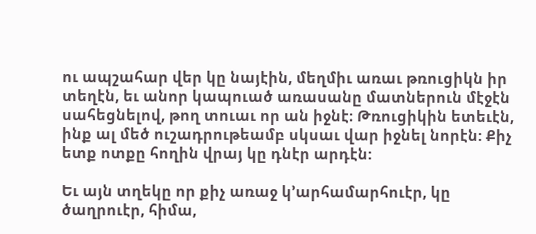ու ապշահար վեր կը նայէին, մեղմիւ առաւ թռուցիկն իր տեղէն, եւ անոր կապուած առասանը մատներուն մէջէն սահեցնելով, թող տուաւ որ ան իջնէ։ Թռուցիկին ետեւէն, ինք ալ մեծ ուշադրութեամբ սկսաւ վար իջնել նորէն: Քիչ ետք ոտքը հողին վրայ կը դնէր արդէն:

Եւ այն տղեկը որ քիչ առաջ կ՚արհամարհուէր, կը ծաղրուէր, հիմա,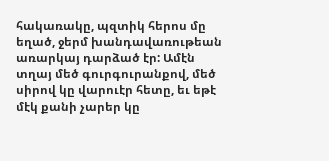հակառակը, պզտիկ հերոս մը եղած, ջերմ խանդավառութեան առարկայ դարձած էր: Ամէն տղայ մեծ գուրգուրանքով, մեծ սիրով կը վարուէր հետը, եւ եթէ մէկ քանի չարեր կը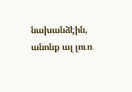նախանձէին, անոնք ալ լուռ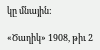կը մնային:

«Ծաղիկ» 1908, թիւ 2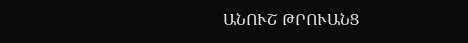ԱՆՈՒՇ ԹՐՈՒԱՆՑ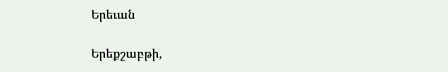Երեւան

Երեքշաբթի,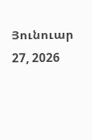Յունուար 27, 2026